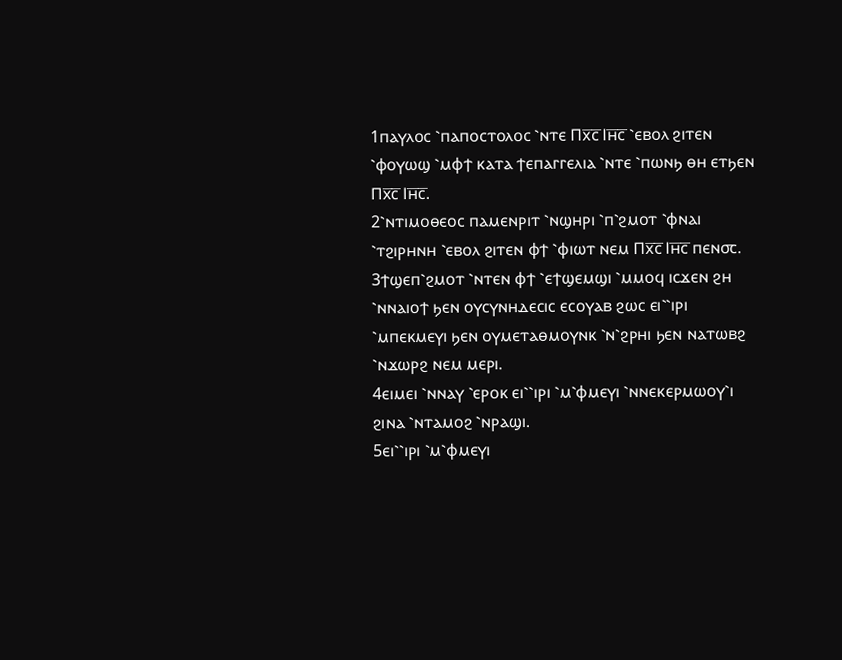1ⲡⲁⲩⲗⲟⲥ ⳿ⲡⲁⲡⲟⲥⲧⲟⲗⲟⲥ ⳿ⲛⲧⲉ Ⲡⲭ̅ⲥ̅ Ⲓⲏ̅ⲥ̅ ⳿ⲉⲃⲟⲗ ϩⲓⲧⲉⲛ ⳿ⲫⲟⲩⲱϣ ⳿ⲙⲫϯ ⲕⲁⲧⲁ ϯⲉⲡⲁⲅⲅⲉⲗⲓⲁ ⳿ⲛⲧⲉ ⳿ⲡⲱⲛϧ ⲑⲏ ⲉⲧϧⲉⲛ Ⲡⲭ̅ⲥ̅ Ⲓⲏ̅ⲥ̅.
2⳿ⲛⲧⲓⲙⲟⲑⲉⲟⲥ ⲡⲁⲙⲉⲛⲣⲓⲧ ⳿ⲛϣⲏⲣⲓ ⳿ⲡ⳿ϩⲙⲟⲧ ⳿ⲫⲛⲁⲓ ⳿ⲧϩⲓⲣⲏⲛⲏ ⳿ⲉⲃⲟⲗ ϩⲓⲧⲉⲛ ⲫϯ ⳿ⲫⲓⲱⲧ ⲛⲉⲙ Ⲡⲭ̅ⲥ̅ Ⲓⲏ̅ⲥ̅ ⲡⲉⲛ⳪.
3ϯϣⲉⲡ⳿ϩⲙⲟⲧ ⳿ⲛⲧⲉⲛ ⲫϯ ⳿ⲉϯϣⲉⲙϣⲓ ⳿ⲙⲙⲟϥ ⲓⲥϫⲉⲛ ϩⲏ ⳿ⲛⲛⲁⲓⲟϯ ϧⲉⲛ ⲟⲩⲥⲩⲛⲏⲇⲉⲥⲓⲥ ⲉⲥⲟⲩⲁⲃ ϩⲱⲥ ⲉⲓ⳿⳿ⲓⲣⲓ ⳿ⲙⲡⲉⲕⲙⲉⲩⲓ ϧⲉⲛ ⲟⲩⲙⲉⲧⲁⲑⲙⲟⲩⲛⲕ ⳿ⲛ⳿ϩⲣⲏⲓ ϧⲉⲛ ⲛⲁⲧⲱⲃϩ ⳿ⲛϫⲱⲣϩ ⲛⲉⲙ ⲙⲉⲣⲓ.
4ⲉⲓⲙⲉⲓ ⳿ⲛⲛⲁⲩ ⳿ⲉⲣⲟⲕ ⲉⲓ⳿⳿ⲓⲣⲓ ⳿ⲙ⳿ⲫⲙⲉⲩⲓ ⳿ⲛⲛⲉⲕⲉⲣⲙⲱⲟⲩ⳿ⲓ ϩⲓⲛⲁ ⳿ⲛⲧⲁⲙⲟϩ ⳿ⲛⲣⲁϣⲓ.
5ⲉⲓ⳿⳿ⲓⲣⲓ ⳿ⲙ⳿ⲫⲙⲉⲩⲓ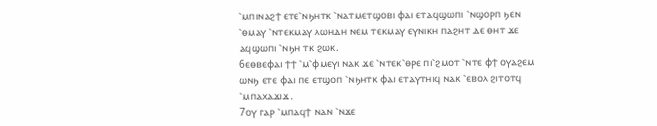⳿ⲙⲡⲓⲛⲁϩϯ ⲉⲧⲉ⳿ⲛϧⲏⲧⲕ ⳿ⲛⲁⲧⲙⲉⲧϣⲟⲃⲓ ⲫⲁⲓ ⲉⲧⲁϥϣⲱⲡⲓ ⳿ⲛϣⲟⲣⲡ ϧⲉⲛ ⳿ⲑⲙⲁⲩ ⳿ⲛⲧⲉⲕⲙⲁⲩ ⲗⲱⲏⲇⲏ ⲛⲉⲙ ⲧⲉⲕⲙⲁⲩ ⲉⲩⲛⲓⲕⲏ ⲡⲁϩⲏⲧ ⲇⲉ ⲑⲏⲧ ϫⲉ ⲁϥϣⲱⲡⲓ ⳿ⲛϧⲏ ⲧⲕ ϩⲱⲕ.
6ⲉⲑⲃⲉⲫⲁⲓ ϯϯ ⳿ⲙ⳿ⲫⲙⲉⲩⲓ ⲛⲁⲕ ϫⲉ ⳿ⲛⲧⲉⲕ⳿ⲑⲣⲉ ⲡⲓ⳿ϩⲙⲟⲧ ⳿ⲛⲧⲉ ⲫϯ ⲟⲩⲁϩⲉⲙ ⲱⲛϧ ⲉⲧⲉ ⲫⲁⲓ ⲡⲉ ⲉⲧϣⲟⲡ ⳿ⲛϧⲏⲧⲕ ⲫⲁⲓ ⲉⲧⲁⲩⲧⲏⲓϥ ⲛⲁⲕ ⳿ⲉⲃⲟⲗ ϩⲓⲧⲟⲧϥ ⳿ⲙⲡⲁⲭⲁϫⲓϫ.
7ⲟⲩ ⲅⲁⲣ ⳿ⲙⲡⲁϥϯ ⲛⲁⲛ ⳿ⲛϫⲉ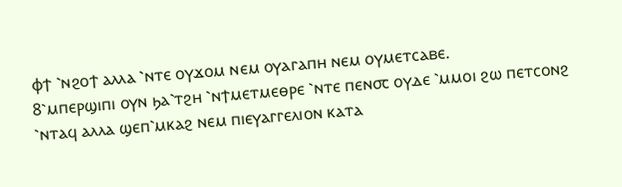ⲫϯ ⳿ⲛϩⲟϯ ⲁⲗⲗⲁ ⳿ⲛⲧⲉ ⲟⲩϫⲟⲙ ⲛⲉⲙ ⲟⲩⲁⲅⲁⲡⲏ ⲛⲉⲙ ⲟⲩⲙⲉⲧⲥⲁⲃⲉ.
8⳿ⲙⲡⲉⲣϣⲓⲡⲓ ⲟⲩⲛ ϧⲁ⳿ⲧϩⲏ ⳿ⲛϯⲙⲉⲧⲙⲉⲑⲣⲉ ⳿ⲛⲧⲉ ⲡⲉⲛ⳪ ⲟⲩⲇⲉ ⳿ⲙⲙⲟⲓ ϩⲱ ⲡⲉⲧⲥⲟⲛϩ ⳿ⲛⲧⲁϥ ⲁⲗⲗⲁ ϣⲉⲡ⳿ⲙⲕⲁϩ ⲛⲉⲙ ⲡⲓⲉⲩⲁⲅⲅⲉⲗⲓⲟⲛ ⲕⲁⲧⲁ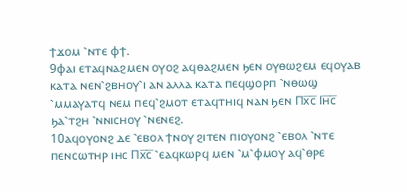ϯϫⲟⲙ ⳿ⲛⲧⲉ ⲫϯ.
9ⲫⲁⲓ ⲉⲧⲁϥⲛⲁϩⲙⲉⲛ ⲟⲩⲟϩ ⲁϥⲑⲁϩⲙⲉⲛ ϧⲉⲛ ⲟⲩⲑⲱϩⲉⲙ ⲉϥⲟⲩⲁⲃ ⲕⲁⲧⲁ ⲛⲉⲛ⳿ϩⲃⲏⲟⲩ⳿ⲓ ⲁⲛ ⲁⲗⲗⲁ ⲕⲁⲧⲁ ⲡⲉϥϣⲟⲣⲡ ⳿ⲛⲑⲱϣ ⳿ⲙⲙⲁⲩⲁⲧϥ ⲛⲉⲙ ⲡⲉϥ⳿ϩⲙⲟⲧ ⲉⲧⲁϥⲧⲏⲓϥ ⲛⲁⲛ ϧⲉⲛ Ⲡⲭ̅ⲥ̅ Ⲓⲏ̅ⲥ̅ ϧⲁ⳿ⲧϩⲏ ⳿ⲛⲛⲓⲥⲏⲟⲩ ⳿ⲛⲉⲛⲉϩ.
10ⲁϥⲟⲩⲟⲛϩ ⲇⲉ ⳿ⲉⲃⲟⲗ ϯⲛⲟⲩ ϩⲓⲧⲉⲛ ⲡⲓⲟⲩⲟⲛϩ ⳿ⲉⲃⲟⲗ ⳿ⲛⲧⲉ ⲡⲉⲛⲥⲱⲧⲏⲣ ⲓⲏⲥ Ⲡⲭ̅ⲥ̅ ⳿ⲉⲁϥⲕⲱⲣϥ ⲙⲉⲛ ⳿ⲙ⳿ⲫⲙⲟⲩ ⲁϥ⳿ⲑⲣⲉ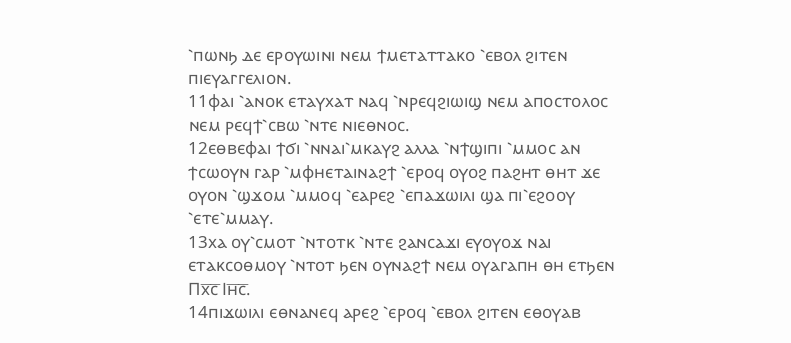⳿ⲡⲱⲛϧ ⲇⲉ ⲉⲣⲟⲩⲱⲓⲛⲓ ⲛⲉⲙ ϯⲙⲉⲧⲁⲧⲧⲁⲕⲟ ⳿ⲉⲃⲟⲗ ϩⲓⲧⲉⲛ ⲡⲓⲉⲩⲁⲅⲅⲉⲗⲓⲟⲛ.
11ⲫⲁⲓ ⳿ⲁⲛⲟⲕ ⲉⲧⲁⲩⲭⲁⲧ ⲛⲁϥ ⳿ⲛⲣⲉϥϩⲓⲱⲓϣ ⲛⲉⲙ ⲁⲡⲟⲥⲧⲟⲗⲟⲥ ⲛⲉⲙ ⲣⲉϥϯ⳿ⲥⲃⲱ ⳿ⲛⲧⲉ ⲛⲓⲉⲑⲛⲟⲥ.
12ⲉⲑⲃⲉⲫⲁⲓ ϯϭⲓ ⳿ⲛⲛⲁⲓ⳿ⲙⲕⲁⲩϩ ⲁⲗⲗⲁ ⳿ⲛϯϣⲓⲡⲓ ⳿ⲙⲙⲟⲥ ⲁⲛ ϯⲥⲱⲟⲩⲛ ⲅⲁⲣ ⳿ⲙⲫⲏⲉⲧⲁⲓⲛⲁϩϯ ⳿ⲉⲣⲟϥ ⲟⲩⲟϩ ⲡⲁϩⲏⲧ ⲑⲏⲧ ϫⲉ ⲟⲩⲟⲛ ⳿ϣϫⲟⲙ ⳿ⲙⲙⲟϥ ⳿ⲉⲁⲣⲉϩ ⳿ⲉⲡⲁϫⲱⲓⲗⲓ ϣⲁ ⲡⲓ⳿ⲉϩⲟⲟⲩ ⳿ⲉⲧⲉ⳿ⲙⲙⲁⲩ.
13ⲭⲁ ⲟⲩ⳿ⲥⲙⲟⲧ ⳿ⲛⲧⲟⲧⲕ ⳿ⲛⲧⲉ ϩⲁⲛⲥⲁϫⲓ ⲉⲩⲟⲩⲟϫ ⲛⲁⲓ ⲉⲧⲁⲕⲥⲟⲑⲙⲟⲩ ⳿ⲛⲧⲟⲧ ϧⲉⲛ ⲟⲩⲛⲁϩϯ ⲛⲉⲙ ⲟⲩⲁⲅⲁⲡⲏ ⲑⲏ ⲉⲧϧⲉⲛ Ⲡⲭ̅ⲥ̅ Ⲓⲏ̅ⲥ̅.
14ⲡⲓϫⲱⲓⲗⲓ ⲉⲑⲛⲁⲛⲉϥ ⲁⲣⲉϩ ⳿ⲉⲣⲟϥ ⳿ⲉⲃⲟⲗ ϩⲓⲧⲉⲛ ⲉⲑⲟⲩⲁⲃ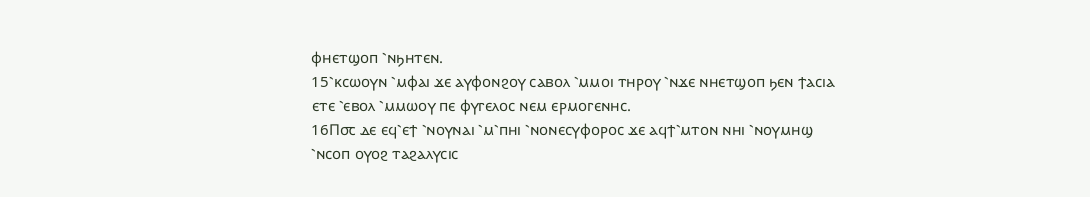ⲫⲏⲉⲧϣⲟⲡ ⳿ⲛϧⲏⲧⲉⲛ.
15⳿ⲕⲥⲱⲟⲩⲛ ⳿ⲙⲫⲁⲓ ϫⲉ ⲁⲩⲫⲟⲛϩⲟⲩ ⲥⲁⲃⲟⲗ ⳿ⲙⲙⲟⲓ ⲧⲏⲣⲟⲩ ⳿ⲛϫⲉ ⲛⲏⲉⲧϣⲟⲡ ϧⲉⲛ ϯⲁⲥⲓⲁ ⲉⲧⲉ ⳿ⲉⲃⲟⲗ ⳿ⲙⲙⲱⲟⲩ ⲡⲉ ⲫⲩⲅⲉⲗⲟⲥ ⲛⲉⲙ ⲉⲣⲙⲟⲅⲉⲛⲏⲥ.
16Ⲡ⳪ ⲇⲉ ⲉϥ⳿ⲉϯ ⳿ⲛⲟⲩⲛⲁⲓ ⳿ⲙ⳿ⲡⲏⲓ ⳿ⲛⲟⲛⲉⲥⲩⲫⲟⲣⲟⲥ ϫⲉ ⲁϥϯ⳿ⲙⲧⲟⲛ ⲛⲏⲓ ⳿ⲛⲟⲩⲙⲏϣ ⳿ⲛⲥⲟⲡ ⲟⲩⲟϩ ⲧⲁϩⲁⲗⲩⲥⲓⲥ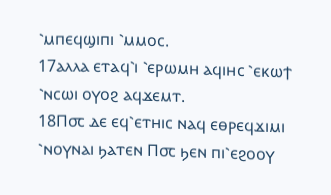⳿ⲙⲡⲉϥϣⲓⲡⲓ ⳿ⲙⲙⲟⲥ.
17ⲁⲗⲗⲁ ⲉⲧⲁϥ⳿ⲓ ⳿ⲉⲣⲱⲙⲏ ⲁϥⲓⲏⲥ ⳿ⲉⲕⲱϯ ⳿ⲛⲥⲱⲓ ⲟⲩⲟϩ ⲁϥϫⲉⲙⲧ.
18Ⲡ⳪ ⲇⲉ ⲉϥ⳿ⲉⲧⲏⲓⲥ ⲛⲁϥ ⲉⲑⲣⲉϥϫⲓⲙⲓ ⳿ⲛⲟⲩⲛⲁⲓ ϧⲁⲧⲉⲛ Ⲡ⳪ ϧⲉⲛ ⲡⲓ⳿ⲉϩⲟⲟⲩ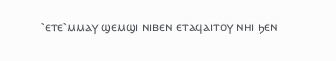⳿ⲉⲧⲉ⳿ⲙⲙⲁⲩ ϣⲉⲙϣⲓ ⲛⲓⲃⲉⲛ ⲉⲧⲁϥⲁⲓⲧⲟⲩ ⲛⲏⲓ ϧⲉⲛ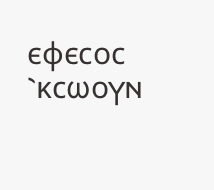ⲉⲫⲉⲥⲟⲥ ⳿ⲕⲥⲱⲟⲩⲛ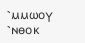⳿ⲙⲙⲱⲟⲩ ⳿ⲛⲑⲟⲕ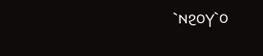⳿ⲛϩⲟⲩ⳿ⲟ